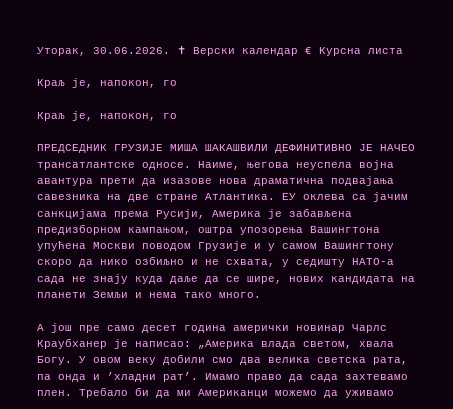Уторак, 30.06.2026. ✝ Верски календар € Курсна листа

Краљ је, напокон, го

Краљ је, напокон, го

ПРЕДСЕДНИК ГРУЗИЈЕ МИША ШАКАШВИЛИ ДЕФИНИТИВНО ЈЕ НАЧЕО трансатлантске односе. Наиме, његова неуспела војна авантура прети да изазове нова драматична подвајања савезника на две стране Атлантика. ЕУ оклева са јачим санкцијама према Русији, Америка је забављена предизборном кампањом, оштра упозорења Вашингтона упућена Москви поводом Грузије и у самом Вашингтону скоро да нико озбиљно и не схвата, у седишту НАТО-а сада не знају куда даље да се шире, нових кандидата на планети Земљи и нема тако много.

А још пре само десет година амерички новинар Чарлс Краубханер је написао: „Америка влада светом, хвала Богу. У овом веку добили смо два велика светска рата, па онда и ’хладни рат’. Имамо право да сада захтевамо плен. Требало би да ми Американци можемо да уживамо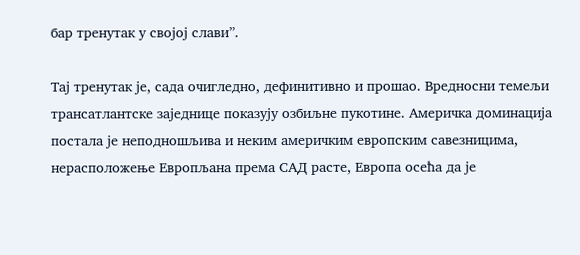бар тренутак у својој слави”.

Тај тренутак је, сада очигледно, дефинитивно и прошао. Вредносни темељи трансатлантске заједнице показују озбиљне пукотине. Америчка доминација постала је неподношљива и неким америчким европским савезницима, нерасположење Европљана према САД расте, Европа осећа да је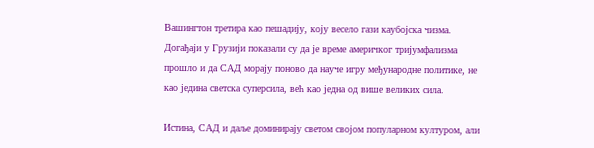Вашингтон третира као пешадију, коју весело гази каубојска чизма. Догађаји у Грузији показали су да је време америчког тријумфализма прошло и да САД морају поново да науче игру међународне политике, не као једина светска суперсила, већ као једна од више великих сила.

Истина, САД и даље доминирају светом својом популарном културом, али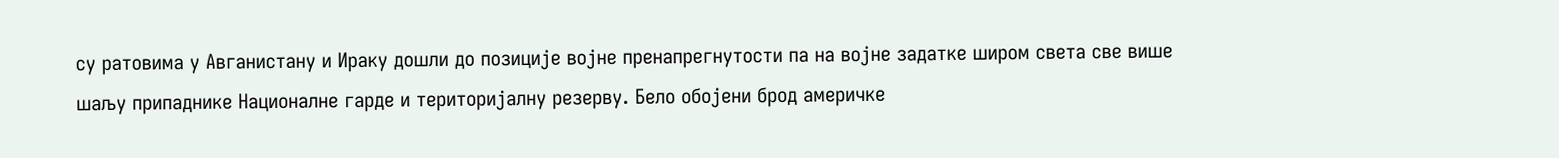су ратовима у Авганистану и Ираку дошли до позиције војне пренапрегнутости па на војне задатке широм света све више шаљу припаднике Националне гарде и територијалну резерву. Бело обојени брод америчке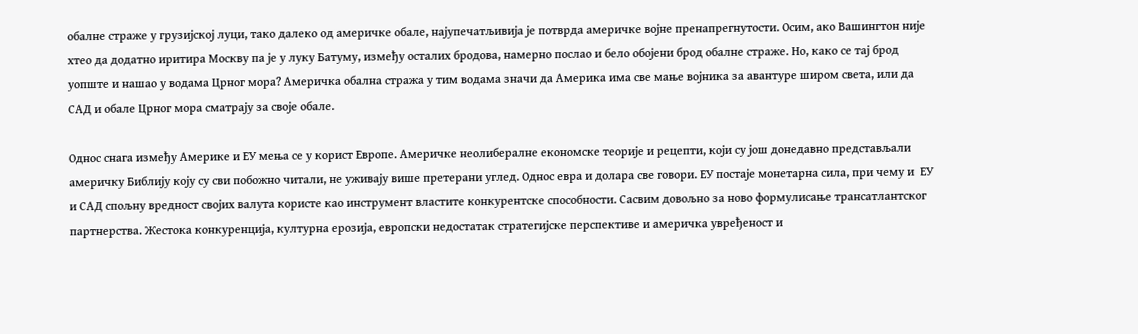обалне страже у грузијској луци, тако далеко од америчке обале, најупечатљивија је потврда америчке војне пренапрегнутости. Осим, ако Вашингтон није хтео да додатно иритира Москву па је у луку Батуму, између осталих бродова, намерно послао и бело обојени брод обалне страже. Но, како се тај брод уопште и нашао у водама Црног мора? Америчка обална стража у тим водама значи да Америка има све мање војника за авантуре широм света, или да САД и обале Црног мора сматрају за своје обале.

Однос снага између Америке и ЕУ мења се у корист Европе. Америчке неолибералне економске теорије и рецепти, који су још донедавно представљали америчку Библију коју су сви побожно читали, не уживају више претерани углед. Однос евра и долара све говори. ЕУ постаје монетарна сила, при чему и  ЕУ и САД спољну вредност својих валута користе као инструмент властите конкурентске способности. Сасвим довољно за ново формулисање трансатлантског партнерства. Жестока конкуренција, културна ерозија, европски недостатак стратегијске перспективе и америчка увређеност и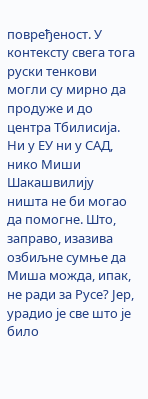повређеност. У контексту свега тога руски тенкови могли су мирно да продуже и до центра Тбилисија. Ни у ЕУ ни у САД, нико Миши Шакашвилију ништа не би могао да помогне. Што, заправо, изазива озбиљне сумње да Миша можда, ипак, не ради за Русе? Јер, урадио је све што је било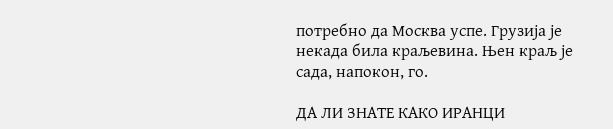потребно да Москва успе. Грузија је некада била краљевина. Њен краљ је сада, напокон, го.

ДА ЛИ ЗНАТЕ КАКО ИРАНЦИ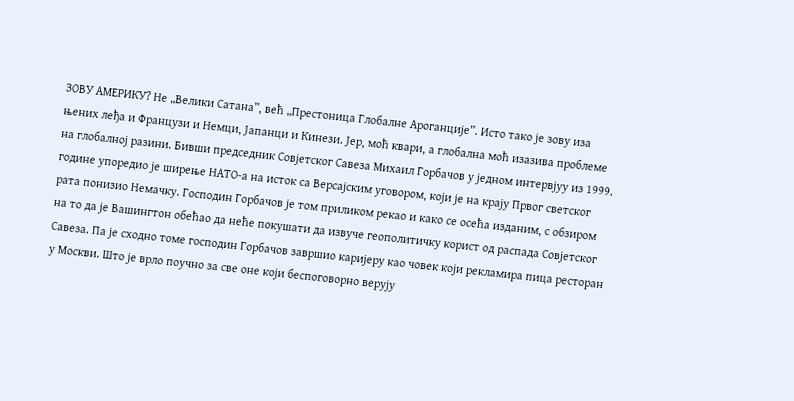ЗОВУ АМЕРИКУ? Не „Велики Сатана”, већ „Престоница Глобалне Ароганције”. Исто тако је зову иза њених леђа и Французи и Немци, Јапанци и Кинези. Јер, моћ квари, а глобална моћ изазива проблеме на глобалној разини. Бивши председник Совјетског Савеза Михаил Горбачов у једном интервјуу из 1999. године упоредио је ширење НАТО-а на исток са Версајским уговором, који је на крају Првог светског рата понизио Немачку. Господин Горбачов је том приликом рекао и како се осећа изданим, с обзиром на то да је Вашингтон обећао да неће покушати да извуче геополитичку корист од распада Совјетског Савеза. Па је сходно томе господин Горбачов завршио каријеру као човек који рекламира пица ресторан у Москви. Што је врло поучно за све оне који беспоговорно верују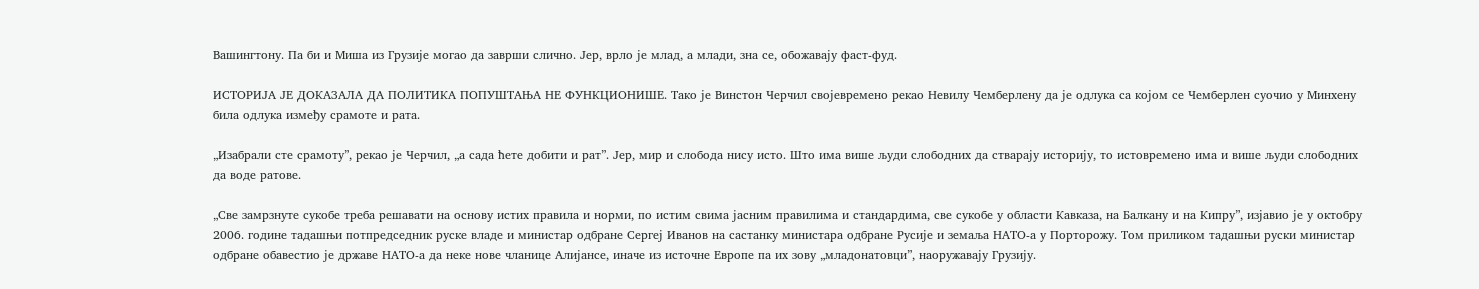Вашингтону. Па би и Миша из Грузије могао да заврши слично. Јер, врло је млад, а млади, зна се, обожавају фаст-фуд.

ИСТОРИЈА ЈЕ ДОКАЗАЛА ДА ПОЛИТИКА ПОПУШТАЊА НЕ ФУНКЦИОНИШЕ. Тако је Винстон Черчил својевремено рекао Невилу Чемберлену да је одлука са којом се Чемберлен суочио у Минхену била одлука између срамоте и рата.

„Изабрали сте срамоту”, рекао је Черчил, „а сада ћете добити и рат”. Јер, мир и слобода нису исто. Што има више људи слободних да стварају историју, то истовремено има и више људи слободних да воде ратове.

„Све замрзнуте сукобе треба решавати на основу истих правила и норми, по истим свима јасним правилима и стандардима, све сукобе у области Кавказа, на Балкану и на Кипру”, изјавио је у октобру 2006. године тадашњи потпредседник руске владе и министар одбране Сергеј Иванов на састанку министара одбране Русије и земаља НАТО-а у Порторожу. Том приликом тадашњи руски министар одбране обавестио је државе НАТО-а да неке нове чланице Алијансе, иначе из источне Европе па их зову „младонатовци”, наоружавају Грузију.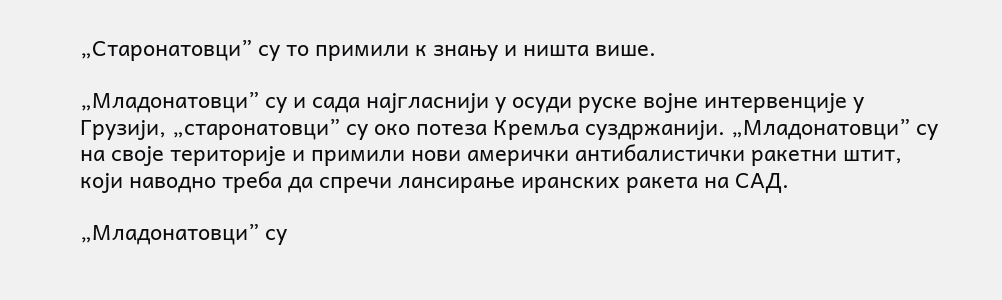„Старонатовци” су то примили к знању и ништа више.

„Младонатовци” су и сада најгласнији у осуди руске војне интервенције у Грузији, „старонатовци” су око потеза Кремља суздржанији. „Младонатовци” су на своје територије и примили нови амерички антибалистички ракетни штит, који наводно треба да спречи лансирање иранских ракета на САД.

„Младонатовци” су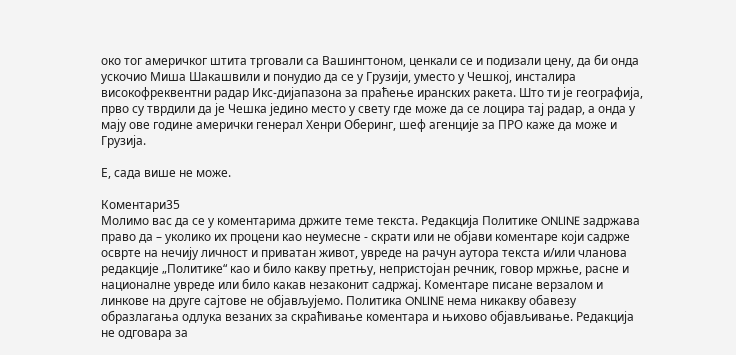око тог америчког штита трговали са Вашингтоном, ценкали се и подизали цену, да би онда ускочио Миша Шакашвили и понудио да се у Грузији, уместо у Чешкој, инсталира високофреквентни радар Икс-дијапазона за праћење иранских ракета. Што ти је географија, прво су тврдили да је Чешка једино место у свету где може да се лоцира тај радар, а онда у мају ове године амерички генерал Хенри Оберинг, шеф агенције за ПРО каже да може и Грузија.

Е, сада више не може.

Коментари35
Молимо вас да се у коментарима држите теме текста. Редакција Политике ONLINE задржава право да – уколико их процени као неумесне - скрати или не објави коментаре који садрже осврте на нечију личност и приватан живот, увреде на рачун аутора текста и/или чланова редакције „Политике“ као и било какву претњу, непристојан речник, говор мржње, расне и националне увреде или било какав незаконит садржај. Коментаре писане верзалом и линкове на друге сајтове не објављујемо. Политика ONLINE нема никакву обавезу образлагања одлука везаних за скраћивање коментара и њихово објављивање. Редакција не одговара за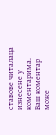ставове читалаца изнесене у коментарима. Ваш коментар може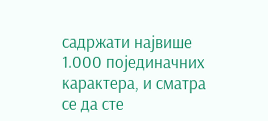садржати највише 1.000 појединачних карактера, и сматра се да сте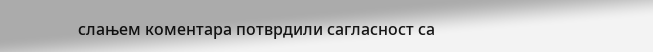слањем коментара потврдили сагласност са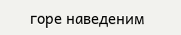горе наведеним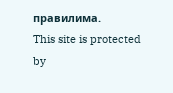правилима.
This site is protected by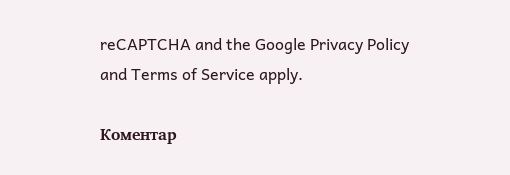reCAPTCHA and the Google Privacy Policy and Terms of Service apply.

Комeнтар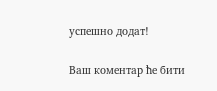успeшно додат!

Ваш комeнтар ћe бити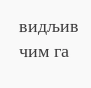видљив чим га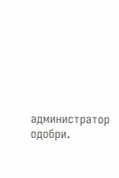администратор одобри.